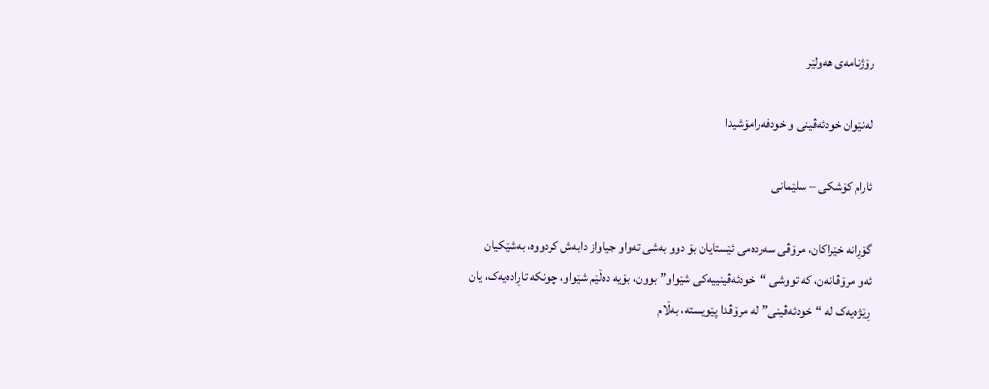رۆژنامەی ھەولێر

لەنێوان خودئەڤینی و خودفەرامۆشیدا

ئارام كۆشكی – سلێمانی

گۆڕانە خێراکان، مرۆڤی سەردەمی ئێستایان بۆ دوو بەشی تەواو جیاواز دابەش کردووە، بەشێکیان ئەو مرۆڤانەن، کە تووشی “خودئەڤینییەکی شێواو” بوون، بۆیە دەڵێم شێواو، چونکە تاڕادەیەک، یان ڕێژەیەک لە “خودئەڤینی” لە مرۆڤدا پێویستە، بەڵام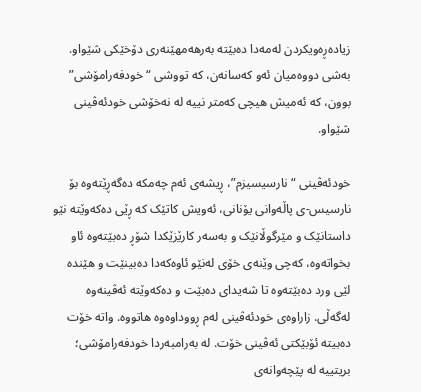زیادەڕەویکردن لەمەدا دەبێتە بەرهەمهێنەری دۆخێکی شێواو. بەشی دووەمیان ئەو کەسانەن، کە تووشی “خودفەرامۆشی” بوون، کە ئەمیش هیچی کەمتر نییە لە نەخۆشی خودئەڤینی شێواو.

خودئەڤینی “نارسیسیزم”، ڕیشەی ئەم چەمکە دەگەڕێتەوە بۆ نارسیس-ی پاڵەوانی یۆنانی، ئەویش کاتێک کە ڕێی دەکەوێتە نێو داستانێک و مێرگوڵانێک و بەسەر کارێزێکدا شۆڕ دەبێتەوە ئاو بخواتەوە، کەچی وێنەی خۆی لەنێو ئاوەکەدا دەبینێت و هێندە لێی ورد دەبێتەوە تا شەیدای دەبێت و دەکەوێتە ئەڤینەوە لەگەڵی. زاراوەی خودئەڤینی لەم ڕووداوەوە هاتووە. واتە خۆت دەبیتە ئۆبێکتی ئەڤینی خۆت. لە بەرامبەردا خودفەرامۆشی؛ بریتییە لە پێچەوانەی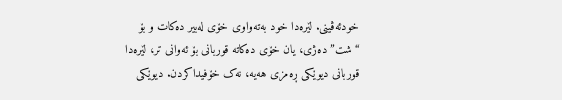خودئەڤینی. لێرەدا خود بەتەواوی خۆی لەبیر دەکات و بۆ “شت” دەژی، یان خۆی دەکاتە قوربانی بۆ ئەوانی تر، لێرەدا قوربانی دیوێکی ڕەمزی هەیە، نەک خۆفیداکردن. دیوێکی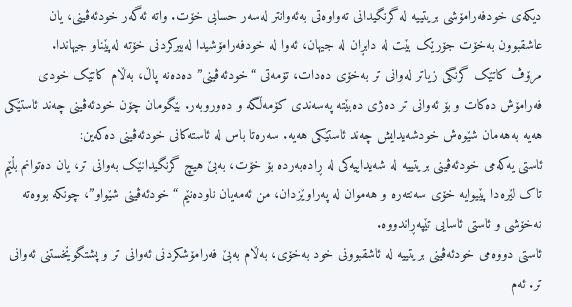دیکەی خودفەرامۆشی بریتییە لە گرنگیدانی تەواوەتی بەئەوانتر لەسەر حسابی خۆت. واتە ئەگەر خودئەڤینی، یان عاشقبوون بەخۆت جۆرێک بێت لە دابڕان لە جیهان، ئەوا لە خودفەرامۆشیدا لەبیرکردنی خۆتە لەپێناو جیهاندا.
مرۆڤ کاتێک گرنگی زیاتر لەوانی تر بەخۆی دەدات، تۆمەتی “خودئەڤینی” دەدەنە پاڵ، بەڵام کاتێک خودی فەرامۆش دەکات و بۆ ئەوانی تر دەژی دەبێتە پەسەندی کۆمەڵگە و دەوروبەر. بێگومان چۆن خودئەڤینی چەند ئاستێکی هەیە بەهەمان شێوەش خودشەیدایش چەند ئاستێکی هەیە. سەرەتا باس لە ئاستەکانی خودئەڤینی دەکەین:
ئاستی یەکەمی خودئەڤینی بریتییە لە شەیداییەکی لە ڕادەبەردە بۆ خۆت، بەبێ هیچ گرنگیدانێک بەوانی تر، یان دەتوانم بڵێم تاک لێرەدا پێیوایە خۆی سەنتەرە و هەموان لە پەراوێزدان، من ئەمەیان ناودەنێم “خودئەڤینی شێواو”، چونکە بووەتە نەخۆشی و ئاستی ئاسایی تێپەڕاندووە.
ئاستی دووەمی خودئەڤینی بریتییە لە ئاشقبوونی خود بەخۆی، بەڵام بەبێ فەرامۆشکردنی ئەوانی تر و پشتگوێخستنی ئەوانی تر. ئەم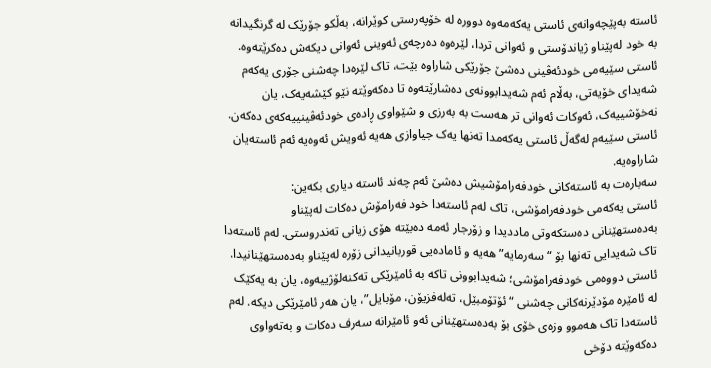ئاستە بەپێچەوانەی ئاستی یەکەمەوە دوورە لە خۆپەرستی کوێرانە، بەڵکو جۆرێک لە گرنگیدانە بە خود لەپێناو ژیاندۆستی و ئەوانی تردا، لێرەوە دەرچەی ئەوینی ئەوانی دیکەش دەکرێتەوە.
ئاستی سێیەمی خودئەڤینی دەشێ جۆرێکی شاراوە بێت، تاک لێرەدا چەشنی جۆری یەکەم شەیدای خۆیەتی، بەڵام ئەم شەیدابوونەی دەشارێتەوە تا دەکەوێتە نێو کێشەیەک، یان نەخۆشییەک، ئەوکات ئەوانی تر هەست بە بەرزی و شێواوی ڕادەی خودئەڤینییەکەی دەکەن. ئاستی سێیەم لەگەڵ ئاستی یەکەمدا تەنها یەک جیاوازی هەیە ئەویش ئەوەیە ئەم ئاستەیان شاراوەیە.
سەبارەت بە ئاستەکانی خودفەرامۆشیش دەشێ ئەم چەند ئاستە دیاری بکەین:
ئاستی یەکەمی خودفەرامۆشی، تاک لەم ئاستەدا خود فەرامۆش دەکات لەپێناو بەدەستهێنانی دەستکەوتی ماددیدا و زۆرجار ئەمە دەبێتە هۆی زیانی تەندروستی. لەم ئاستەدا تاک شەیدایی تەنها بۆ “سەرمایە” هەیە و ئامادەیی قوربانیدانی زۆرە لەپێناو بەدەستهێنانیدا.
ئاستی دووەمی خودفەرامۆشی؛ شەیدابوونی تاکە بە ئامێرێکی تەکنەلۆژییەوە، یان بە یەکێک لە ئامێرە مۆدێرنەکانی چەشنی “ئۆتۆمبێل، تەلەفزیۆن، مۆبایل”، یان هەر ئامێرێکی دیکە. لەم ئاستەدا تاک هەموو وزەی خۆی بۆ بەدەستهێنانی ئەو ئامێرانە سەرف دەکات و بەتەواوی دەکەوێتە دۆخی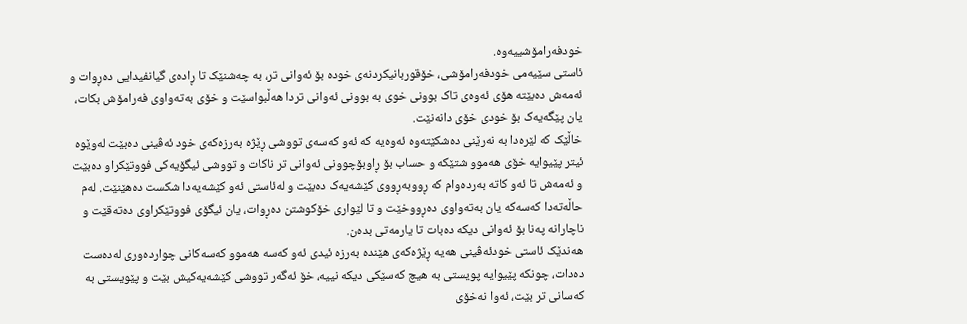خودفەرامۆشییەوە.
ئاستی سێیەمی خودفەرامۆشی، خۆقوربانیکردنەی خودە بۆ ئەوانی تر، بە چەشنێک تا ڕادەی گیانفیدایی دەڕوات و ئەمەش دەبێتە هۆی ئەوەی تاک بوونی خوی بە بوونی ئەوانی تردا هەڵبواسێت و خۆی بەتەواوی فەرامۆش بکات، یان پێگەیەک بۆ خودی خۆی دانەنێت.
خاڵێک کە لێرەدا بە نەرێنی دەشکێتەوە ئەوەیە کە ئەو کەسەی تووشی ڕێژە بەرزەکەی خود ئەڤینی دەبێت لەوێوە ئیتر پێیوایە خۆی هەموو شتێکە و حساب بۆ ڕاوبۆچوونی ئەوانی تر ناکات و تووشی ئیگۆیەکی فووتێکراو دەبێت و ئەمەش تا ئەو کاتە بەردەوام کە ڕووبەڕووی کێشەیەک دەبێت و لەئاستی ئەو کێشەیەدا شکست دەهێنێت. لەم حاڵەتەدا کەسەکە یان بەتەواوی دەڕووخێت و تا لێواری خۆکوشتن دەڕوات، یان ئیگۆی فووتێکراوی دەتەقێت و ناچارانە پەنا بۆ ئەوانی دیکە دەبات تا یارمەتی بدەن.
هەندێک ئاستی خودئەڤینی هەیە ڕێژەکەی هێندە بەرزە ئیدی ئەو کەسە هەموو کەسەکانی چواردەوری لەدەست دەدات، چونکە پێیوایە پویستی بە هیچ کەسێکی دیکە نییە، خۆ ئەگەر تووشی کێشەیەکیش بێت و پێویستی بە کەسانی تر بێت، ئەوا نەخۆی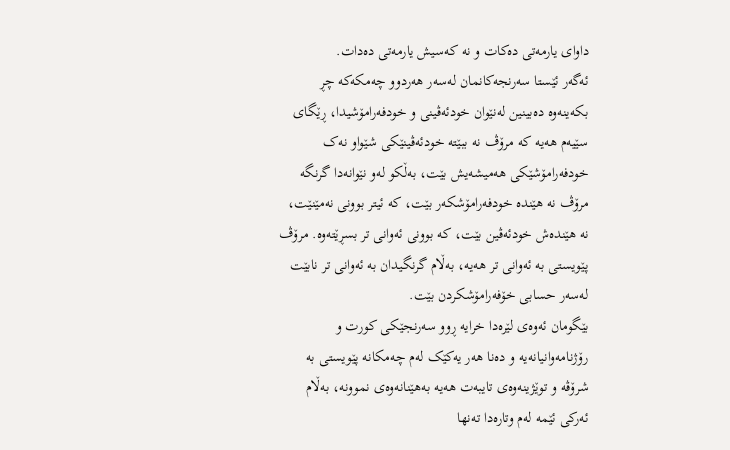داوای یارمەتی دەکات و نە کەسیش یارمەتی دەدات.
ئەگەر ئێستا سەرنجەکانمان لەسەر هەردوو چەمکەکە چڕ بکەینەوە دەبینین لەنێوان خودئەڤینی و خودفەرامۆشیدا، ڕێگای سێیەم هەیە کە مرۆڤ نە ببێتە خودئەڤینێکی شێواو نەک خودفەرامۆشێکی هەمیشەیش بێت، بەڵکو لەو نێوانەدا گرنگە مرۆڤ نە هێندە خودفەرامۆشکەر بێت، کە ئیتر بوونی نەمێنێت، نە هێندەش خودئەڤین بێت، کە بوونی ئەوانی تر بسڕێتەوە. مرۆڤ پێویستی بە ئەوانی تر هەیە، بەڵام گرنگیدان بە ئەوانی تر نابێت لەسەر حسابی خۆفەرامۆشکردن بێت.
بێگومان ئەوەی لێرەدا خرایە ڕوو سەرنجێکی کورت و رۆژنامەوانیانەیە و دەنا هەر یەکێک لەم چەمکانە پێویستی بە شرۆڤە و توێژینەوەی تایبەت هەیە بەهێنانەوەی نموونە، بەڵام ئەرکی ئێمە لەم وتارەدا تەنها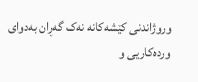وروژاندنی کێشەکانە نەک گەڕان بەدوای وردەکاریی و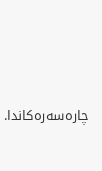چارەسەرەکاندا.